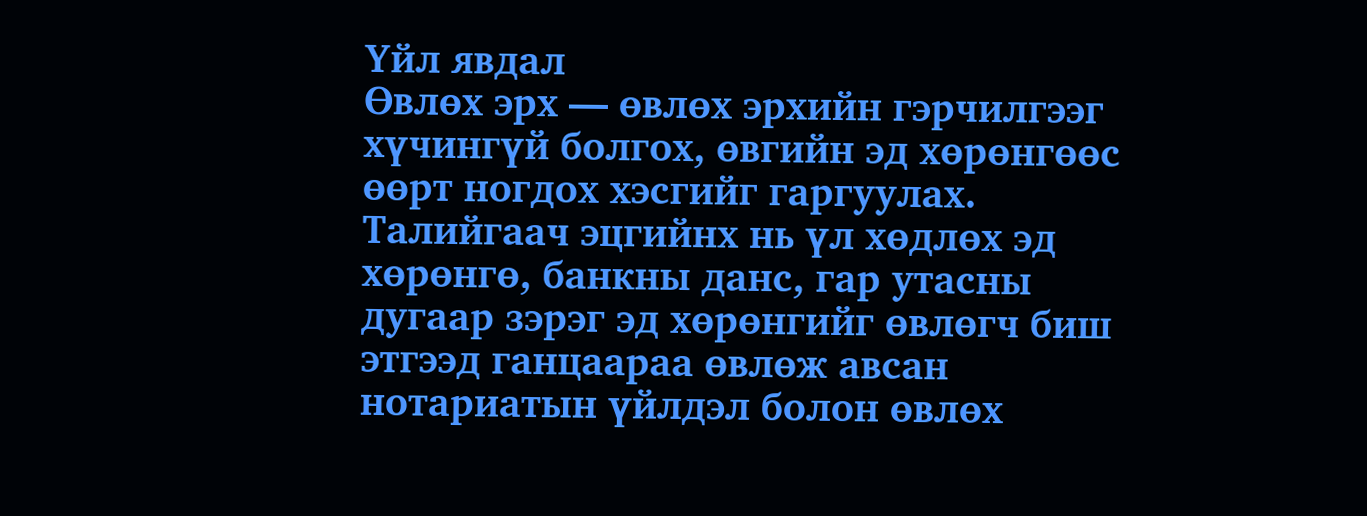Үйл явдал
Өвлөх эрх — өвлөх эрхийн гэрчилгээг хүчингүй болгох, өвгийн эд хөрөнгөөс өөрт ногдох хэсгийг гаргуулах. Талийгаач эцгийнх нь үл хөдлөх эд хөрөнгө, банкны данс, гар утасны дугаар зэрэг эд хөрөнгийг өвлөгч биш этгээд ганцаараа өвлөж авсан нотариатын үйлдэл болон өвлөх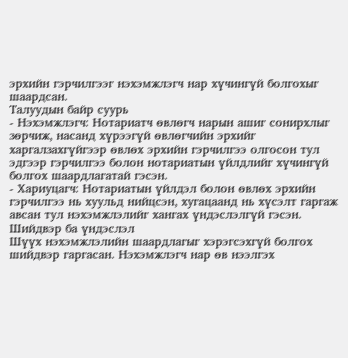эрхийн гэрчилгээг нэхэмжлэгч нар хүчингүй болгохыг шаардсан.
Талуудын байр суурь
- Нэхэмжлэгч: Нотариатч өвлөгч нарын ашиг сонирхлыг зөрчиж, насанд хүрээгүй өвлөгчийн эрхийг харгалзахгүйгээр өвлөх эрхийн гэрчилгээ олгосон тул эдгээр гэрчилгээ болон нотариатын үйлдлийг хүчингүй болгох шаардлагатай гэсэн.
- Хариуцагч: Нотариатын үйлдэл болон өвлөх эрхийн гэрчилгээ нь хуульд нийцсэн, хугацаанд нь хүсэлт гаргаж авсан тул нэхэмжлэлийг хангах үндэслэлгүй гэсэн.
Шийдвэр ба үндэслэл
Шүүх нэхэмжлэлийн шаардлагыг хэрэгсэхгүй болгох шийдвэр гаргасан. Нэхэмжлэгч нар өв нээлгэх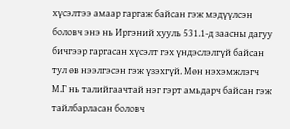хүсэлтээ амаар гаргаж байсан гэж мэдүүлсэн боловч энэ нь Иргэний хууль 531.1-д заасны дагуу бичгээр гаргасан хүсэлт гэх үндэслэлгүй байсан тул өв нээлгэсэн гэж үзэхгүй. Мөн нэхэмжлэгч М.Г нь талийгаачтай нэг гэрт амьдарч байсан гэж тайлбарласан боловч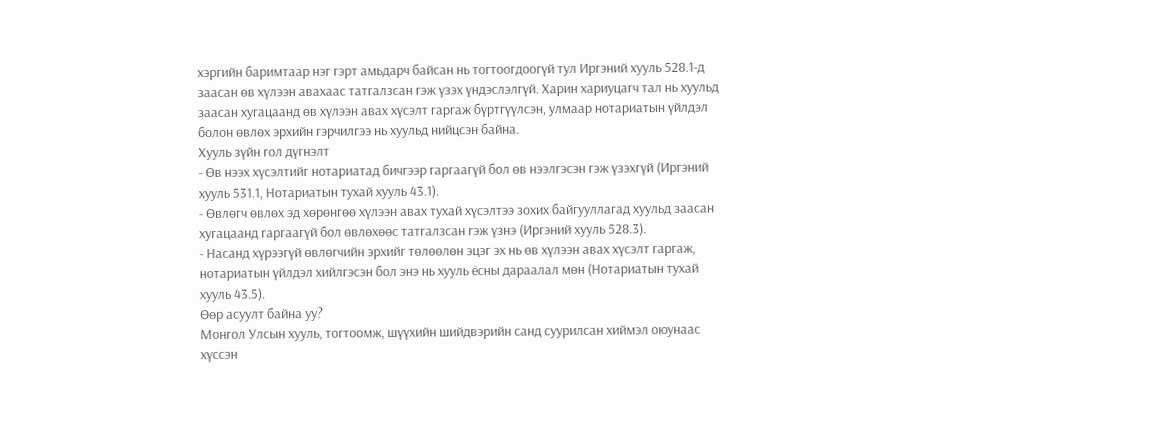хэргийн баримтаар нэг гэрт амьдарч байсан нь тогтоогдоогүй тул Иргэний хууль 528.1-д заасан өв хүлээн авахаас татгалзсан гэж үзэх үндэслэлгүй. Харин хариуцагч тал нь хуульд заасан хугацаанд өв хүлээн авах хүсэлт гаргаж бүртгүүлсэн, улмаар нотариатын үйлдэл болон өвлөх эрхийн гэрчилгээ нь хуульд нийцсэн байна.
Хууль зүйн гол дүгнэлт
- Өв нээх хүсэлтийг нотариатад бичгээр гаргаагүй бол өв нээлгэсэн гэж үзэхгүй (Иргэний хууль 531.1, Нотариатын тухай хууль 43.1).
- Өвлөгч өвлөх эд хөрөнгөө хүлээн авах тухай хүсэлтээ зохих байгууллагад хуульд заасан хугацаанд гаргаагүй бол өвлөхөөс татгалзсан гэж үзнэ (Иргэний хууль 528.3).
- Насанд хүрээгүй өвлөгчийн эрхийг төлөөлөн эцэг эх нь өв хүлээн авах хүсэлт гаргаж, нотариатын үйлдэл хийлгэсэн бол энэ нь хууль ёсны дараалал мөн (Нотариатын тухай хууль 43.5).
Өөр асуулт байна уу?
Монгол Улсын хууль, тогтоомж, шүүхийн шийдвэрийн санд суурилсан хиймэл оюунаас хүссэн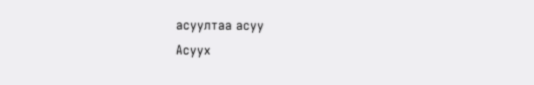асуултаа асуу
Асуух